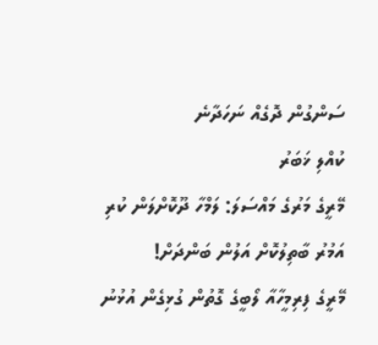ސަންގުން ދޮގެއް ނަހަދާނެ
ކުއްލި ޚަބަރު
މޭރީގެ މަރުގެ މައްސަލަ: ލަމްހާ ދޫކޮށްލަން ކުރި އަމުރު ބާތިލުކޮށް އަލުން ބަންދަށް!
މޭރީގެ ފިރިމީހާއާ ލޯބީގެ ގޮތުން ގުޅިގެން އުޅުނު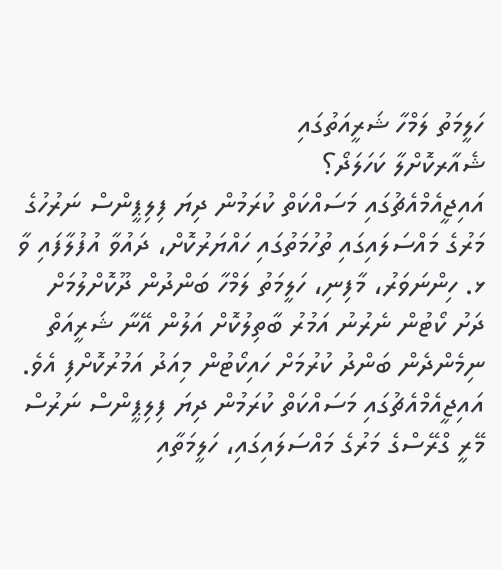ހަލީމަތު ލަމްހާ ޝަރީއަތުގައި
ޝެއާރކޮށްލާ ކަހަލަދޯ؟
އައިޖީއެމްއެޗުގައި މަސައްކަތް ކުރަމުން ދިޔަ ފިލިޕީންސް ނަރުހުގެ މަރުގެ މައްސަލައިގައި ތުހުމަތުގައި ހައްޔަރުކޮށް، ދައުވާ އުފުލާފައި ވާ ޅ. ހިންނަވަރު، މާފިނި، ހަލީމަތު ލަމްހާ ބަންދުން ދޫކޮށްލުމަށް ދަށު ކޯޓުން ނެރުނު އަމުރު ބާތިލުކޮށް އަލުން އޭނާ ޝަރީއަތް ނިމެންދެން ބަންދު ކުރުމަށް ހައިކޯޓުން މިއަދު އަމުރުކޮށްފި އެވެ.
އައިޖީއެމްއެޗުގައި މަސައްކަތް ކުރަމުން ދިޔަ ފިލިޕީންސް ނަރުސް މޭރީ ގްރޭސްގެ މަރުގެ މައްސަލައިގައި، ހަލީމަތާއި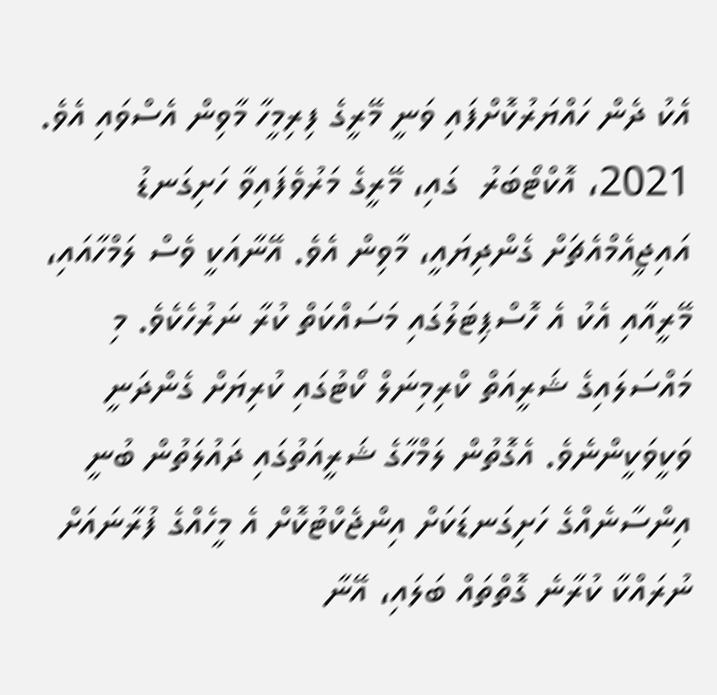އެކު ދެން ހައްޔަރުކޮށްފައި ވަނީ މޭރީގެ ފިރިމީހާ މާވިން އެސްވައި އެވެ. 2021، އޮކްޓޯބަރު  ގައި، މޭރީގެ މަރުވެފައިވާ ހަށިގަނޑު އައިޖީއެމްއެޗަށް ގެންދިޔައީ، މާވިން އެވެ. އޭނާއަކީ ވެސް ލަމްހާއައި، މޭރީއާއި އެކު އެ ހޮސްޕިޓަލުގައި މަސައްކަތް ކުރާ ނަރުހެކެވެ. މި މައްސަލައިގެ ޝަރީއަތް ކްރިމިނަލް ކޯޓުގައި ކުރިޔަށް ގެންދަނީ ވަކީވަކީންނެވެ. އެގޮތުން ލަމްހާގެ ޝަރީއަތުގައި ދައުލަތުން ބުނީ އިންސާނެއްގެ ހަށިގަނޑަކަށް އިންޖެކްޓުކޮށް އެ މީހެއްގެ ފުރާނައަށް ނުރައްކާ ކުރާނެ ގޮތްތައް ބަލައި، އޭނާ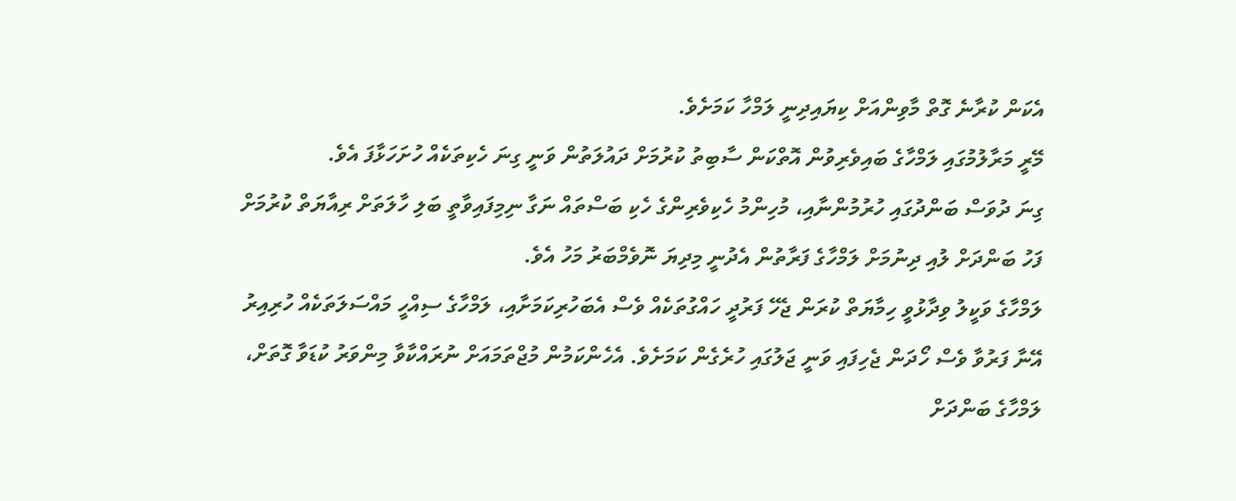އެކަން ކުރާނެ ގޮތް މާވިންއަށް ކިޔައިދިނީ ލަމްހާ ކަމަށެވެ.
މޭރީ މަރާލުމުގައި ލަމްހާގެ ބައިވެރިވުން އޮތްކަން ސާބިތު ކުރުމަށް ދައުލަތުން ވަނީ ގިނަ ހެކިތަކެއް ހުށަހަޅާފަ އެވެ.
ގިނަ ދުވަސް ބަންދުގައި ހުރުމުންނާއި، މުހިންމު ހެކިވެރިންގެ ހެކި ބަސްތައް ނަގާ ނިމިފައިވާތީ ބަލި ހާލަތަށް ރިއާޔަތް ކުރުމަށް ފަހު ބަންދަށް ލުއި ދިނުމަށް ލަމްހާގެ ފަރާތުން އެދުނީ މިދިޔަ ނޮވެމްބަރު މަހު އެވެ.
ލަމްހާގެ ވަކީލު ވިދާޅުވީ ހިމާޔަތް ކުރަން ޖެހޭ ފަރުދީ ހައްގުތަކެއް ވެސް އެބަހުރިކަމަށާއި، ލަމްހާގެ ސިއްހީ މައްސަލަތަކެއް ހުރިއިރު އޭނާ ފަރުވާ ވެސް ހޯދަން ޖެހިފައި ވަނީ ޖަލުގައި ހުރެގެން ކަމަށެވެ. އެހެންކަމުން މުޖްތަމައަށް ނުރައްކާވާ މިންވަރު ކުޑަވާ ގޮތަށް، ލަމްހާގެ ބަންދަށް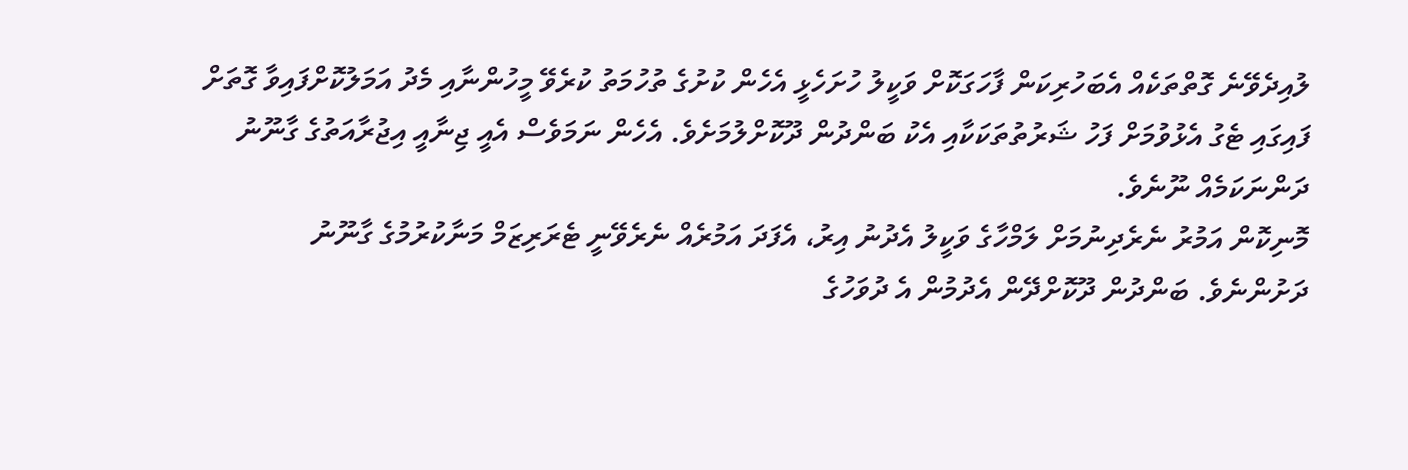ލުއިދެވޭނެ ގޮތްތަކެއް އެބަހުރިކަން ފާހަގަކޮށް ވަކީލު ހުށަހެޅީ އެހެން ކުށުގެ ތުހުމަތު ކުރެވޭ މީހުންނާއި މެދު އަމަލުކޮށްފައިވާ ގޮތަށް ފައިގައި ޓެގު އެޅުވުމަށް ފަހު ޝަރުތުތަކަކާއި އެކު ބަންދުން ދޫކޮށްލުމަށެވެ. އެހެން ނަމަވެސް އެއީ ޖިނާއީ އިޖުރާއަތުގެ ގާނޫނު ދަންނަކަމެއް ނޫނެވެ.
މޮނިކޮން އަމުރު ނެރެދިނުމަށް ލަމްހާގެ ވަކީލު އެދުނު އިރު، އެފަދަ އަމުރެއް ނެރެވޭނީ ޓެރަރިޒަމް މަނާކުރުމުގެ ގާނޫނު ދަށުންނެވެ. ބަންދުން ދޫކޮށްދޭން އެދުމުން އެ ދުވަހުގެ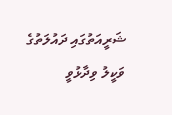ޝަރީއަތުގައި ދައުލަތުގެ ވަކީލު ވިދާޅުވީ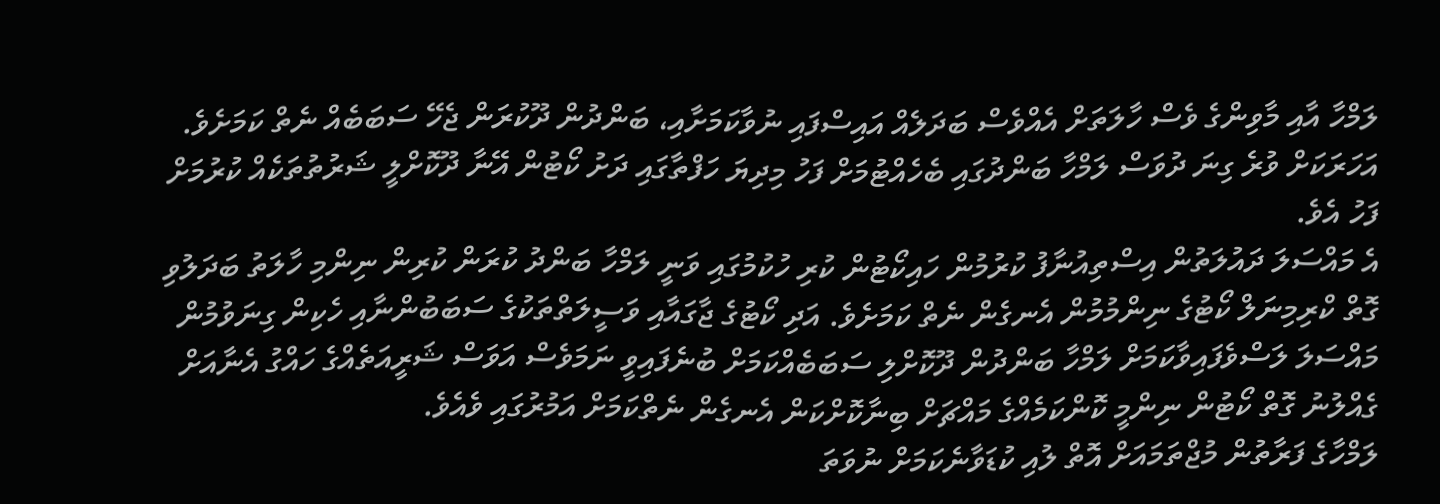ލަމްހާ އާއި މާވިންގެ ވެސް ހާލަތަށް އެއްވެސް ބަދަލެއް އައިސްފައި ނުވާކަމަށާއި، ބަންދުން ދޫކުރަން ޖެހޭ ސަބަބެއް ނެތް ކަމަށެވެ.
އަހަރަކަށް ވުރެ ގިނަ ދުވަސް ލަމްހާ ބަންދުގައި ބެހެއްޓުމަށް ފަހު މިދިޔަ ހަފްތާގައި ދަށު ކޯޓުން އޭނާ ދޫކޮށްލީ ޝަރުތުތަކެއް ކުރުމަށް ފަހު އެވެ.
އެ މައްސަލަ ދައުލަތުން އިސްތިއުނާފު ކުރުމުން ހައިކޯޓުން ކުރި ހުކުމުގައި ވަނީ ލަމްހާ ބަންދު ކުރަން ކުރިން ނިންމި ހާލަތު ބަދަލުވި ގޮތް ކްރިމިނަލް ކޯޓުގެ ނިންމުމުން އެނގެން ނެތް ކަމަށެވެ. އަދި ކޯޓުގެ ޖާގައާއި ވަސީލަތްތަކުގެ ސަބަބުންނާއި ހެކިން ގިނަވުމުން މައްސަލަ ލަސްވެފައިވާކަމަށް ލަމްހާ ބަންދުން ދޫކޮށްލި ސަބަބެއްކަމަށް ބުނެފައިވީ ނަމަވެސް އަވަސް ޝަރީއަތެއްގެ ހައްގު އެނާއަށް ގެއްލުނު ގޮތް ކޯޓުން ނިންމީ ކޮންކަމެއްގެ މައްޗަށް ބިނާކޮށްކަން އެނގެން ނެތްކަމަށް އަމުރުގައި ވެއެވެ.
ލަމްހާގެ ފަރާތުން މުޖްތަމައަށް އޮތް ލުއި ކުޑަވާނެކަމަށް ނުވަތަ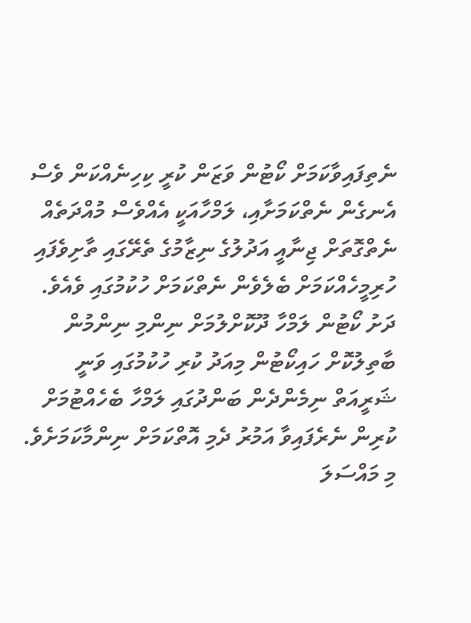ނެތިފައިވާކަމަށް ކޯޓުން ވަޒަން ކުރީ ކިހިނެއްކަން ވެސް އެނގެން ނެތްކަމަށާއި، ލަމްހާއަކީ އެއްވެސް މުއްދަތެއް ނެތްގޮތަށް ޖިނާއީ އަދުލުގެ ނިޒާމުގެ ތެރޭގައި ތާށިވެފައި ހުރިމީހެއްކަމަށް ބެލެވެން ނެތްކަމަށް ހުކުމުގައި ވެއެވެ.
ދަށު ކޯޓުން ލަމްހާ ދޫކޮށްލުމަށް ނިންމި ނިންމުން ބާތިލުކޮށް ހައިކޯޓުން މިއަދު ކުރި ހުކުމުގައި ވަނީ ޝަރީއަތް ނިމެންދެން ބަންދުގައި ލަމްހާ ބެހެއްޓުމަށް ކުރިން ނެރެފައިވާ އަމުރު ދެމި އޮތްކަމަށް ނިންމާކަމަށެވެ.
މި މައްސަލަ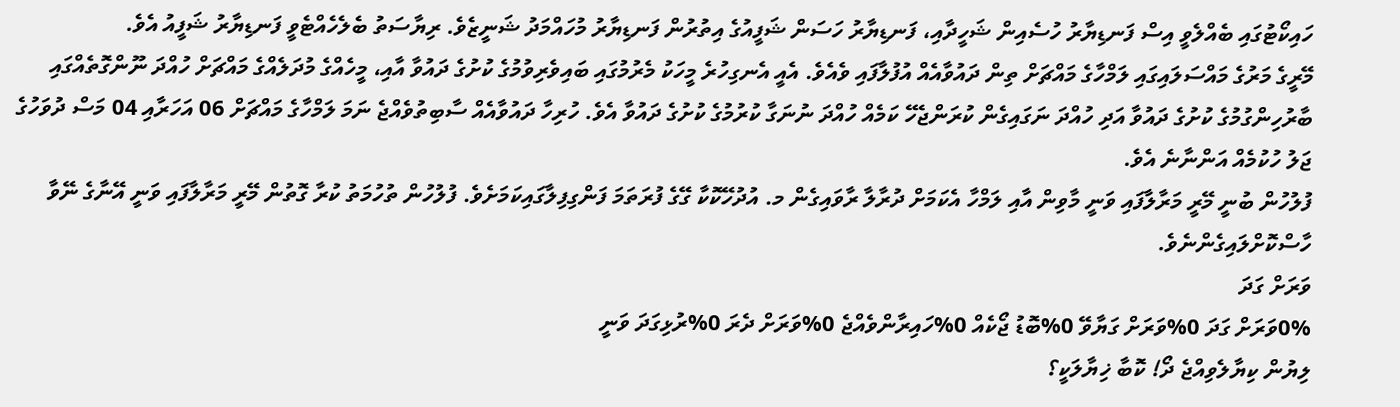ހައިކޯޓުގައި ބެއްލެވީ އިސް ފަނޑިޔާރު ހުސެއިން ޝަހީދާއި، ފަނޑިޔާރު ހަސަން ޝަފީއުގެ އިތުރުން ފަނޑިޔާރު މުހައްމަދު ޝަނީޒެވެ. ރިޔާސަތު ބެލެހެއްޓެވީ ފަނޑިޔާރު ޝަފީއު އެވެ.
މޭރީގެ މަރުގެ މައްސަލައިގައި ލަމްހާގެ މައްޗަށް ތިން ދައުވާއެއް އުފުލާފައި ވެއެވެ. އެއީ އެނގިހުރެ މީހަކު މެރުމުގައި ބައިވެރިވުމުގެ ކުށުގެ ދައުވާ އާއި، މީހެއްގެ މުދަލެއްގެ މައްޗަށް ހުއްދަ ނޫންގޮތެއްގައި ބާރުހިންގުމުގެ ކުށުގެ ދައުވާ އަދި ހުއްދަ ނަގައިގެން ކުރަންޖެހޭ ކަމެއް ހުއްދަ ނުނަގާ ކުރުމުގެ ކުށުގެ ދައުވާ އެވެ. ހުރިހާ ދައުވާއެއް ސާބިތުވެއްޖެ ނަމަ ލަމްހާގެ މައްޗަށް 06 އަހަރާއި 04 މަސް ދުވަހުގެ ޖަލު ހުކުމެއް އަންނާނެ އެވެ.
ފުލުހުން ބުނީ މޭރީ މަރާލާފައި ވަނީ މާވިން އާއި ލަމްހާ އެކަމަށް ދުރާލާ ރާވައިގެން މ. އުދުހޭކޮކާ ގޭގެ ފުރަތަމަ ފަންގިފިލާގައިކަމަށެވެ. ފުލުހުން ތުހުމަތު ކުރާ ގޮތުން މޭރީ މަރާލާފައި ވަނީ އޭނާގެ ނޭވާ ހާސްކޮށްލައިގެންނެވެ.
ވަރަށް ގަދަ
0%ވަރަށް ގަދަ 0%ވަރަށް ގަޔާވޭ 0%ބޮޑު ޖޯކެއް 0%ހައިރާންވެއްޖެ 0%ވަރަށް ދެރަ 0%ރުޅިގަދަ ވަނީ
ލިޔުން ކިޔާލެވިއްޖެ ދޯ! ކޮބާ ޚިޔާލަކީ؟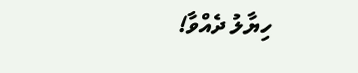ހިޔާލު ދެއްވާ!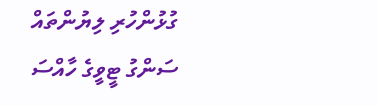ގުޅުންހުރި ލިޔުންތައް
ސަންގު ޓީވީގެ ހާއްސަ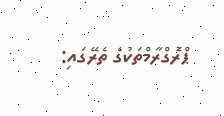ޕްރޮގްރާމްތަކުގެ ތެރޭގައި: